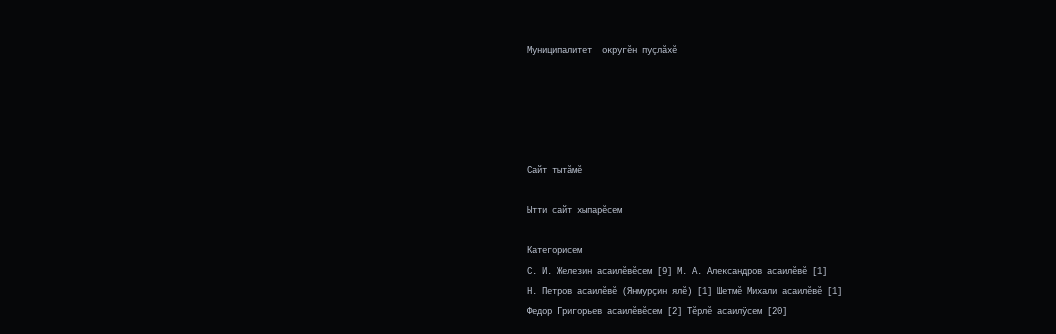Муниципалитет  округĕн пуçлăхĕ





Сайт тытăмĕ

Ытти сайт хыпарĕсем

Категорисем
С. И. Железин асаилĕвĕсем [9] М. А. Александров асаилĕвĕ [1]
Н. Петров асаилĕвĕ (Янмурçин ялĕ) [1] Шетмĕ Михали асаилĕвĕ [1]
Федор Григорьев асаилĕвĕсем [2] Тĕрлĕ асаилÿсем [20]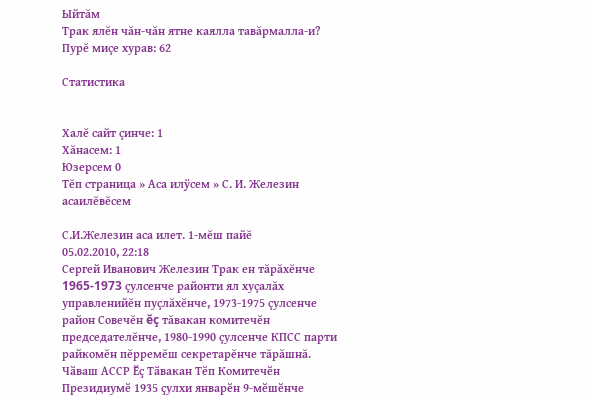Ыйтăм
Трак ялĕн чăн-чăн ятне каялла тавăрмалла-и?
Пурĕ миçе хурав: 62

Статистика


Халĕ сайт çинче: 1
Хăнасем: 1
Юзерсем 0
Тĕп страница » Аса илÿсем » С. И. Железин асаилĕвĕсем

С.И.Железин аса илет. 1-мĕш пайĕ
05.02.2010, 22:18
Сергей Иванович Железин Трак ен тăрăхĕнче 1965-1973 çулсенче районти ял хуçалăх управленийĕн пуçлăхĕнче, 1973-1975 çулсенче район Совечĕн ĕç тăвакан комитечĕн председателĕнче, 1980-1990 çулсенче КПСС парти райкомĕн пĕрремĕш секретарĕнче тăрăшнă.
Чӑваш АССР Ӗҫ Тӑвакан Тӗп Комитечӗн Президиумӗ 1935 ҫулхи январӗн 9-мӗшӗнче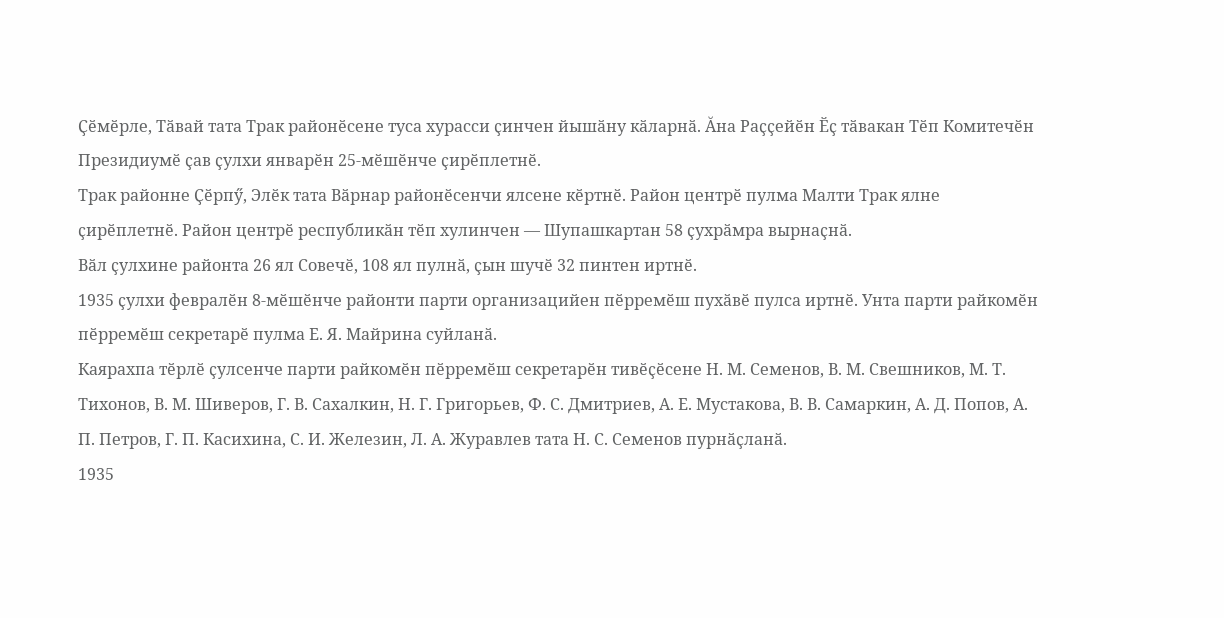Ҫӗмӗрле, Тӑвай тата Трак районӗсене туса хурасси ҫинчен йышӑну кӑларнӑ. Ăна Раҫҫейӗн Ӗҫ тӑвакан Тӗп Комитечӗн Президиумӗ ҫав ҫулхи январӗн 25-мӗшӗнче ҫирӗплетнӗ.
Трак районне Ҫӗрпӳ, Элӗк тата Вӑрнар районӗсенчи ялсене кӗртнӗ. Район центрӗ пулма Малти Трак ялне ҫирӗплетнӗ. Район центрӗ республикӑн тӗп хулинчен — Шупашкартан 58 ҫухрӑмра вырнаҫнӑ.
Вӑл ҫулхине районта 26 ял Совечӗ, 108 ял пулнӑ, ҫын шучӗ 32 пинтен иртнӗ.
1935 ҫулхи февралӗн 8-мӗшӗнче районти парти организацийен пӗрремӗш пухӑвӗ пулса иртнӗ. Унта парти райкомӗн пӗрремӗш секретарӗ пулма Е. Я. Майрина суйланӑ.
Каярахпа тӗрлӗ ҫулсенче парти райкомӗн пӗрремӗш секретарӗн тивӗҫӗсене Н. М. Семенов, В. М. Свешников, М. Т. Тихонов, В. М. Шиверов, Г. В. Сахалкин, Н. Г. Григорьев, Ф. С. Дмитриев, А. Е. Мустакова, В. В. Самаркин, А. Д. Попов, А. П. Петров, Г. П. Касихина, С. И. Железин, Л. А. Журавлев тата Н. С. Семенов пурнӑҫланӑ.
1935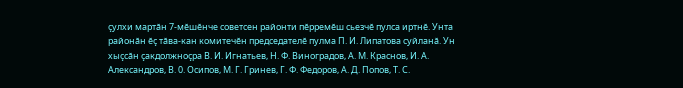ҫулхи мартӑн 7-мӗшӗнче советсен районти пӗрремӗш сьезчӗ пулса иртнӗ. Унта районӑн ӗҫ тӑва-кан комитечӗн председателӗ пулма П. И. Липатова суйланӑ. Ун хыҫсӑн ҫакдолжноҫра В. И. Игнатьев, Н. Ф. Виноградов, А. М. Краснов, И. А. Александров, В. 0. Осипов, М. Г. Гринев, Г. Ф. Федоров, А. Д. Попов, Т. С.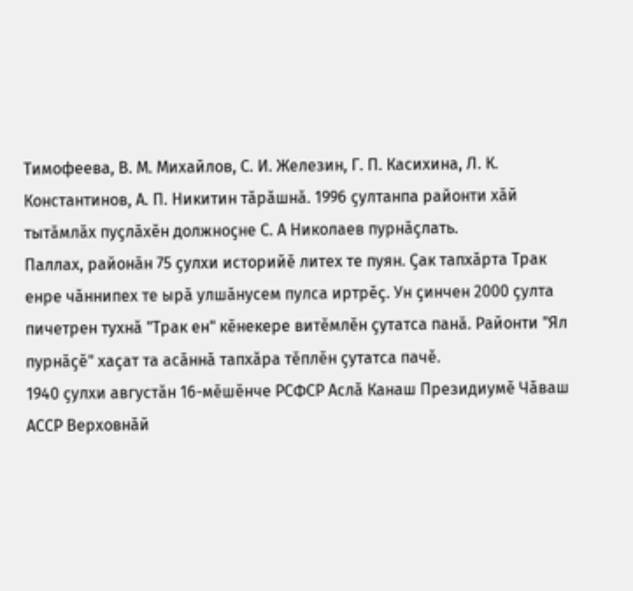Тимофеева, В. М. Михайлов, С. И. Железин, Г. П. Касихина, Л. К. Константинов, А. П. Никитин тӑрӑшнӑ. 1996 ҫултанпа районти хӑй тытӑмлӑх пуҫлӑхӗн должноҫне С. А Николаев пурнӑҫлать.
Паллах, районӑн 75 ҫулхи историйӗ литех те пуян. Ҫак тапхӑрта Трак енре чӑннипех те ырӑ улшӑнусем пулса иртрӗҫ. Ун ҫинчен 2000 ҫулта пичетрен тухнӑ "Трак ен" кӗнекере витӗмлӗн ҫутатса панӑ. Районти "Ял пурнӑҫӗ" хаҫат та асӑннӑ тапхӑра тӗплӗн ҫутатса пачӗ.
1940 ҫулхи августӑн 16-мӗшӗнче РСФСР Аслӑ Канаш Президиумӗ Чӑваш АССР Верховнӑй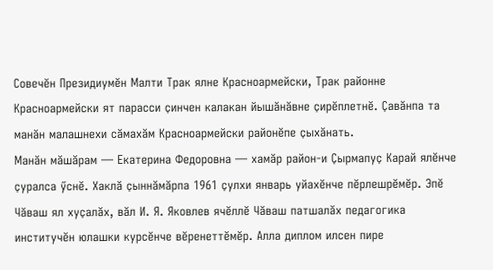Совечӗн Президиумӗн Малти Трак ялне Красноармейски, Трак районне Красноармейски ят парасси ҫинчен калакан йышӑнӑвне ҫирӗплетнӗ. Ҫавӑнпа та манӑн малашнехи сӑмахӑм Красноармейски районӗпе ҫыхӑнать.
Манӑн мӑшӑрам — Екатерина Федоровна — хамӑр район-и Ҫырмапуҫ Карай ялӗнче ҫуралса ӳснӗ. Хаклӑ ҫыннӑмӑрпа 1961 ҫулхи январь уйахӗнче пӗрлешрӗмӗр. Эпӗ Чӑваш ял хуҫалӑх, вӑл И. Я. Яковлев ячӗллӗ Чӑваш патшалӑх педагогика институчӗн юлашки курсӗнче вӗренеттӗмӗр. Алла диплом илсен пире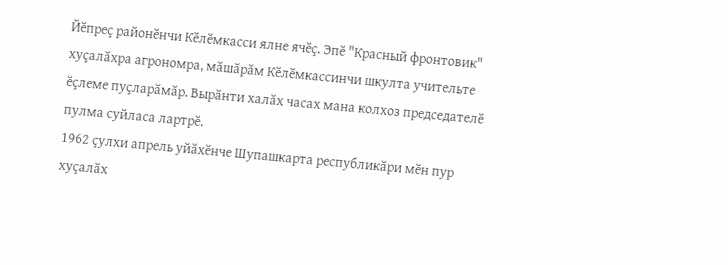Йӗпреҫ районӗнчи Кӗлӗмкасси ялне ячӗҫ. Эпӗ "Красный фронтовик" хуҫалӑхра агрономра, мӑшӑрӑм Кӗлӗмкассинчи шкулта учительте ӗҫлеме пуҫларӑмӑр. Вырӑнти халӑх часах мана колхоз председателӗ пулма суйласа лартрӗ.
1962 ҫулхи апрель уйӑхӗнче Шупашкарта республикӑри мӗн пур хуҫалӑх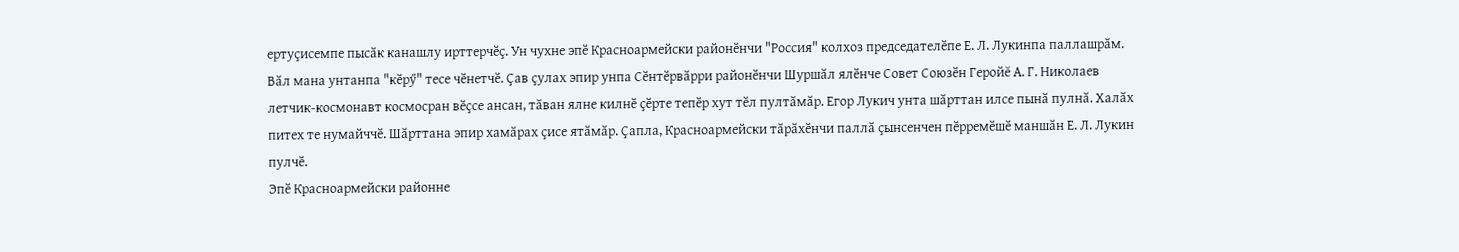ертуҫисемпе пысӑк канашлу ирттерчӗҫ. Ун чухне эпӗ Красноармейски районӗнчи "Россия" колхоз председателӗпе Е. Л. Лукинпа паллашрӑм. Вӑл мана унтанпа "кӗрӳ" тесе чӗнетчӗ. Ҫав ҫулах эпир унпа Сӗнтӗрвӑрри районӗнчи Шуршӑл ялӗнче Совет Союзӗн Геройĕ А. Г. Николаев летчик-космонавт космосран вӗҫсе ансан, тӑван ялне килнӗ ҫӗрте тепӗр хут тӗл пултӑмӑр. Егор Лукич унта шӑрттан илсе пынӑ пулнӑ. Халӑх питех те нумайччӗ. Шӑрттана эпир хамӑрах ҫисе ятӑмӑр. Ҫапла, Красноармейски тӑрӑхӗнчи паллӑ ҫынсенчен пӗрремӗшӗ маншӑн Е. Л. Лукин пулчӗ.
Эпӗ Красноармейски районне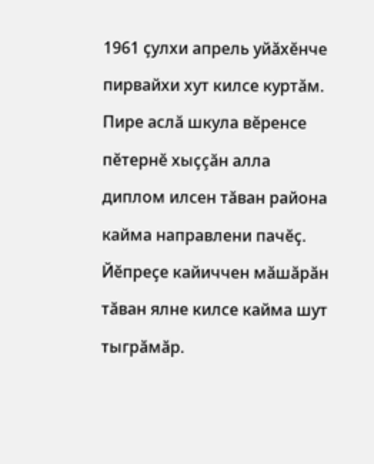1961 ҫулхи апрель уйӑхӗнче пирвайхи хут килсе куртӑм. Пире аслӑ шкула вӗренсе пӗтернӗ хыҫçӑн алла диплом илсен тӑван района кайма направлени пачӗҫ. Йӗпреҫе кайиччен мӑшӑрӑн тӑван ялне килсе кайма шут тыгрӑмӑр.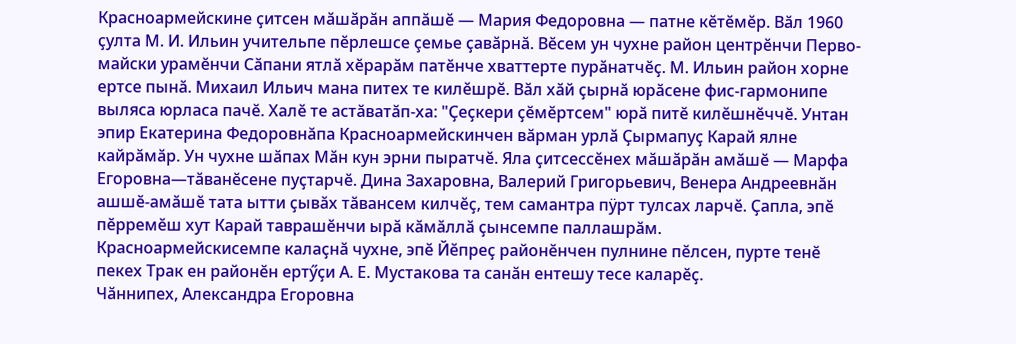Красноармейскине ҫитсен мӑшӑрӑн аппӑшӗ — Мария Федоровна — патне кӗтӗмӗр. Вӑл 1960 ҫулта М. И. Ильин учительпе пӗрлешсе çемье ҫавӑрнӑ. Вӗсем ун чухне район центрӗнчи Перво-майски урамӗнчи Сӑпани ятлӑ хӗрарӑм патӗнче хваттерте пурӑнатчӗҫ. М. Ильин район хорне ертсе пынӑ. Михаил Ильич мана питех те килӗшрӗ. Вӑл хӑй ҫырнӑ юрӑсене фис-гармонипе выляса юрласа пачӗ. Халӗ те астӑватӑп-ха: "Ҫеҫкери ҫӗмӗртсем" юрӑ питӗ килӗшнӗччӗ. Унтан эпир Екатерина Федоровнăпа Красноармейскинчен вӑрман урлӑ Ҫырмапуҫ Карай ялне кайрӑмӑр. Ун чухне шӑпах Мӑн кун эрни пыратчӗ. Яла ҫитсессӗнех мӑшӑрӑн амӑшӗ — Марфа Егоровна—тӑванӗсене пуҫтарчӗ. Дина Захаровна, Валерий Григорьевич, Венера Андреевнăн ашшӗ-амӑшӗ тата ытти ҫывӑх тӑвансем килчӗҫ, тем самантра пÿрт тулсах ларчӗ. Ҫапла, эпӗ пӗрремӗш хут Карай таврашӗнчи ырӑ кӑмӑллӑ ҫынсемпе паллашрӑм.
Красноармейскисемпе калаҫнӑ чухне, эпӗ Йӗпреҫ районӗнчен пулнине пӗлсен, пурте тенӗ пекех Трак ен районӗн ертӳҫи А. Е. Мустакова та санӑн ентешу тесе каларӗҫ.
Чӑннипех, Александра Егоровна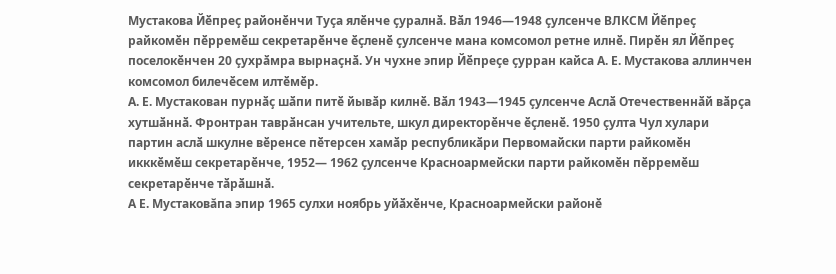Мустакова Йӗпреҫ районӗнчи Туҫа ялӗнче ҫуралнӑ. Вӑл 1946—1948 ҫулсенче ВЛКСМ Йӗпреҫ райкомӗн пӗрремӗш секретарӗнче ӗҫленӗ ҫулсенче мана комсомол ретне илнӗ. Пирӗн ял Йӗпреҫ поселокӗнчен 20 ҫухрӑмра вырнаҫнӑ. Ун чухне эпир Йӗпреҫе ҫурран кайса А. Е. Мустакова аллинчен комсомол билечӗсем илтӗмӗр.
А. Е. Мустакован пурнӑҫ шӑпи питӗ йывӑр килнӗ. Вӑл 1943—1945 ҫулсенче Аслӑ Отечественнӑй вӑрҫа хутшӑннӑ. Фронтран таврӑнсан учительте, шкул директорӗнче ӗҫленӗ. 1950 çулта Чул хулари партин аслӑ шкулне вӗренсе пӗтерсен хамӑр республикӑри Первомайски парти райкомӗн икккӗмӗш секретарӗнче, 1952— 1962 ҫулсенче Красноармейски парти райкомӗн пӗрремӗш секретарӗнче тӑрӑшнӑ.
А Е. Мустаковăпа эпир 1965 сулхи ноябрь уйӑхӗнче, Красноармейски районӗ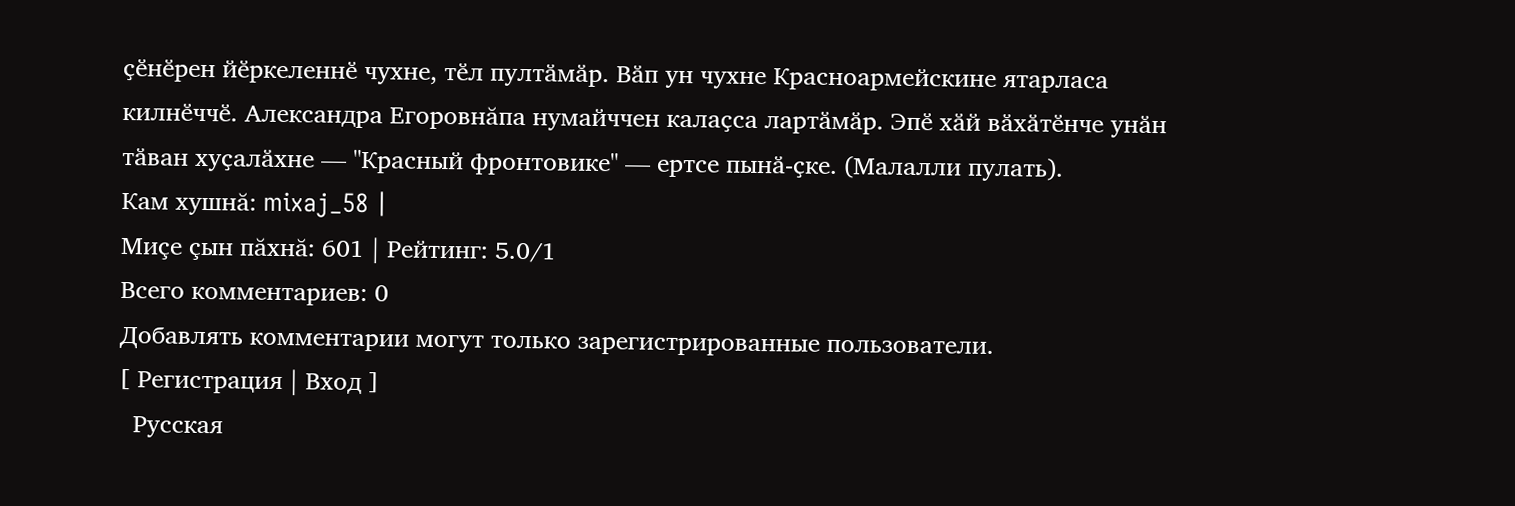ҫӗнӗрен йӗркеленнӗ чухне, тӗл пултӑмӑр. Вӑп ун чухне Красноармейскине ятарласа килнӗччӗ. Александра Егоровнăпа нумайччен калаҫса лартӑмӑр. Эпӗ хӑй вӑхӑтӗнче унӑн тӑван хуҫалӑхне — "Красный фронтовике" — ертсе пынӑ-ҫке. (Малалли пулать).
Кам хушнă: mixaj_58 |
Миçе çын пăхнă: 601 | Рейтинг: 5.0/1
Всего комментариев: 0
Добавлять комментарии могут только зарегистрированные пользователи.
[ Регистрация | Вход ]
  Русская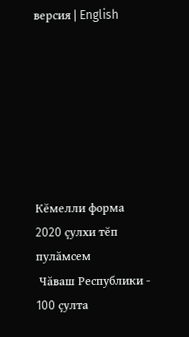версия | English







Кĕмелли форма
2020 çулхи тĕп пулăмсем
 Чăваш Республики - 100 çулта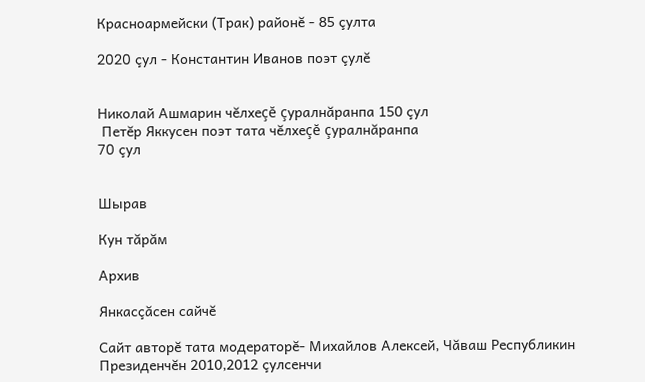Красноармейски (Трак) районĕ - 85 çулта

2020 çул - Константин Иванов поэт çулĕ


Николай Ашмарин чĕлхеçĕ çуралнăранпа 150 çул
 Петĕр Яккусен поэт тата чĕлхеçĕ çуралнăранпа
70 çул


Шырав

Кун тăрăм

Архив

Янкасçăсен сайчĕ

Сайт авторĕ тата модераторĕ- Михайлов Алексей, Чăваш Республикин Президенчĕн 2010,2012 çулсенчи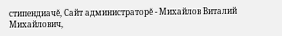стипендиачĕ, Сайт администраторĕ - Михайлов Виталий Михайлович,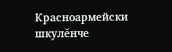Красноармейски шкулĕнче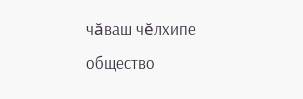чăваш чĕлхипе общество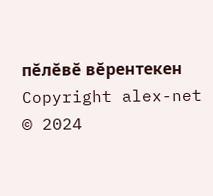пĕлĕвĕ вĕрентекен
Copyright alex-net © 2024